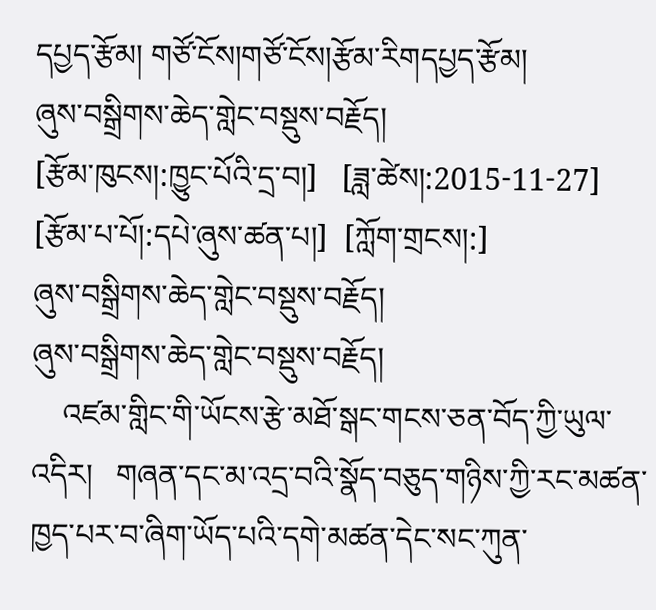དཔྱད་རྩོམ། གཙོ་ངོས།གཙོ་ངོས།རྩོམ་རིགདཔྱད་རྩོམ།
ཞུས་བསྒྲིགས་ཆེད་གླེང་བསྡུས་བརྗོད།
[རྩོམ་ཁུངས།:ཁྱུང་པོའི་དྲ་བ།]   [ཟླ་ཚེས།:2015-11-27]  [རྩོམ་པ་པོ།:དཔེ་ཞུས་ཚན་པ།]  [ཀློག་གྲངས།:]
ཞུས་བསྒྲིགས་ཆེད་གླེང་བསྡུས་བརྗོད།
ཞུས་བསྒྲིགས་ཆེད་གླེང་བསྡུས་བརྗོད།
    འཛམ་གླིང་གི་ཡོངས་རྩེ་མཐོ་སྒང་གངས་ཅན་བོད་ཀྱི་ཡུལ་འདིར།   གཞན་དང་མ་འདྲ་བའི་སྣོད་བཅུད་གཉིས་ཀྱི་རང་མཚན་ཁྱད་པར་བ་ཞིག་ཡོད་པའི་དགེ་མཚན་དེང་སང་ཀུན་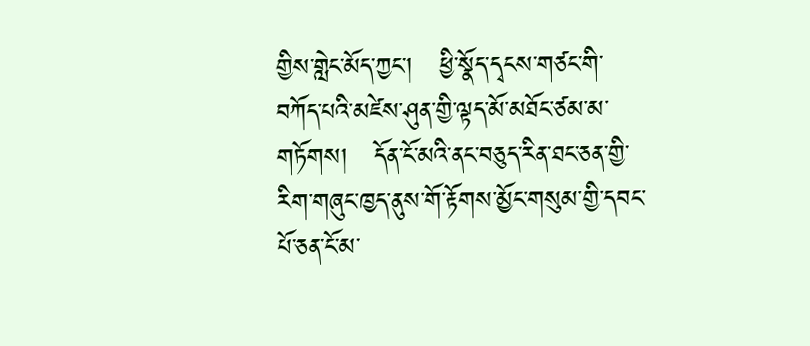གྱིས་གླེང་མོད་ཀྱང་།   ཕྱི་སྣོད་དྭངས་གཙང་གི་བཀོད་པའི་མཛེས་ཤུན་གྱི་ལྟད་མོ་མཐོང་ཙམ་མ་གཏོགས།   དོན་ངོ་མའི་ནང་བཅུད་རིན་ཐང་ཅན་གྱི་རིག་གཞུང་ཁྱད་ནུས་གོ་རྟོགས་མྱོང་གསུམ་གྱི་དབང་པོ་ཅན་ངོ་མ་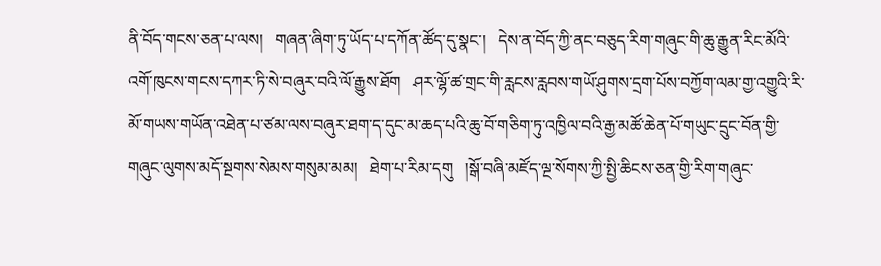ནི་བོད་གངས་ཅན་པ་ལས།   གཞན་ཞིག་ཏུ་ཡོད་པ་དཀོན་ཚོད་དུ་སྣང་།   དེས་ན་བོད་ཀྱི་ནང་བཅུད་རིག་གཞུང་གི་ཆུ་རྒྱུན་རིང་མོའི་འགོ་ཁུངས་གངས་དཀར་ཏི་སེ་བཞུར་བའི་ལོ་རྒྱུས་ཐོག   ཤར་ལྷོ་ཚ་གྲང་གི་རླངས་རླབས་གཡོ་ཤུགས་དྲག་པོས་བཀྱོག་ལམ་གྱ་འགྱུའི་རི་མོ་གཡས་གཡོན་འཐེན་པ་ཙམ་ལས་བཞུར་ཐག་ད་དུང་མ་ཆད་པའི་ཆུ་བོ་གཅིག་ཏུ་འཁྱིལ་བའི་རྒྱ་མཚོ་ཆེན་པོ་གཡུང་དྲུང་བོན་གྱི་གཞུང་ལུགས་མདོ་སྔགས་སེམས་གསུམ་མམ།   ཐེག་པ་རིམ་དགུ   །སྒོ་བཞི་མཛོད་ལྔ་སོགས་ཀྱི་སྤྱི་ཆིངས་ཅན་གྱི་རིག་གཞུང་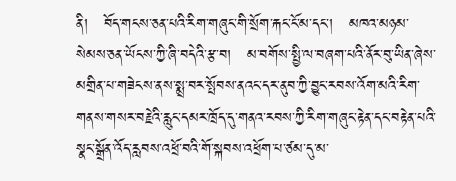ནི།   བོད་གངས་ཅན་པའི་རིག་གཞུང་གི་སྲོག་རྐང་ངོ་མ་དང་།   མཁའ་མཉམ་སེམས་ཅན་ཡོངས་ཀྱི་ཞི་བདེའི་རྩ་བ།   མ་བགོས་སྤྱི་ལ་བཞག་པའི་ནོར་བུ་ཡིན་ཞེས་མགྲིན་པ་གཟེངས་ནས་སྨྲ་བར་སྤོབས་ནའང་དར་ནུབ་ཀྱི་བྱུང་རབས་འོག་མའི་རིག་གནས་གསར་བརྗེའི་རླུང་དམར་ཁྲོད་དུ་གནའ་རབས་ཀྱི་རིག་གཞུང་རྟེན་དང་བརྟེན་པའི་སྣང་སྒྲོན་འོད་རླབས་འཕྲོ་བའི་གོ་སྐབས་འཕྲོག་པ་ཙམ་དུ་མ་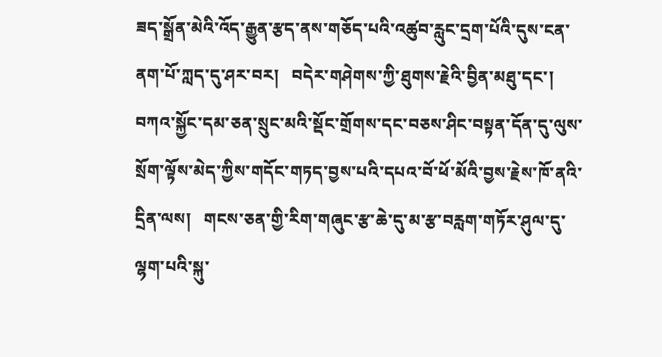ཟད་སྒྲོན་མེའི་འོད་རྒྱུན་རྩད་ནས་གཅོད་པའི་འཚུབ་རླུང་དྲག་པོའི་དུས་ངན་ནག་པོ་ཀླད་དུ་ཤར་བར།   བདེར་གཤེགས་ཀྱི་ཐུགས་རྗེའི་བྱིན་མཐུ་དང་།   བཀའ་སྐྱོང་དམ་ཅན་སྲུང་མའི་སྡོང་གྲོགས་དང་བཅས་ཤིང་བསྟན་དོན་དུ་ལུས་སྲོག་ལྟོས་མེད་ཀྱིས་གདོང་གཏད་བྱས་པའི་དཔའ་བོ་ཕོ་མོའི་བྱས་རྗེས་ཁོ་ནའི་དྲིན་ལས།   གངས་ཅན་གྱི་རིག་གཞུང་རྩ་ཆེ་དུ་མ་རྩ་བརླག་གཏོར་ཤུལ་དུ་ལྷག་པའི་སྐུ་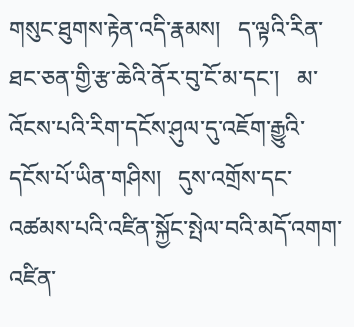གསུང་ཐུགས་རྟེན་འདི་རྣམས།   ད་ལྟའི་རིན་ཐང་ཅན་གྱི་རྩ་ཆེའི་ནོར་བུ་ངོ་མ་དང་།   མ་འོངས་པའི་རིག་དངོས་ཤུལ་དུ་འཇོག་རྒྱུའི་དངོས་པོ་ཡིན་གཤིས།   དུས་འགྲོས་དང་འཚམས་པའི་འཛིན་སྐྱོང་སྤེལ་བའི་མདོ་འགག་འཛིན་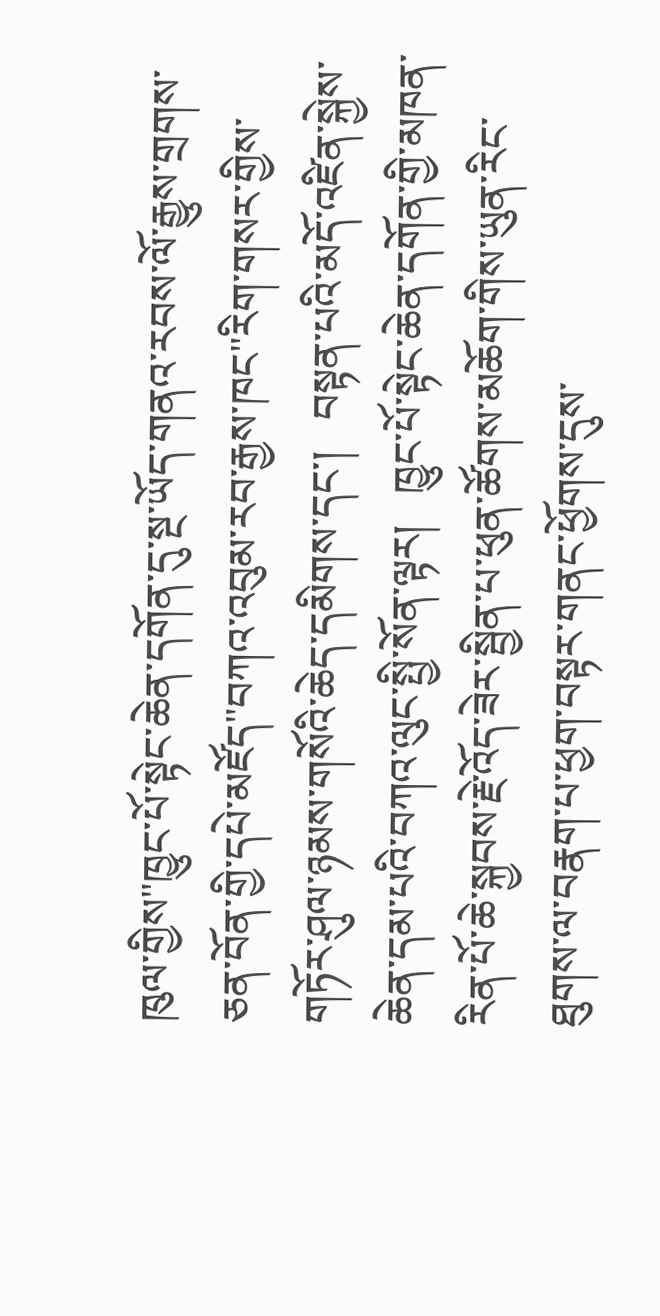ཁུལ་གྱིས"ཁྱུང་པོ་སྟེང་ཆེན་དགོན་དུ་སྔ་ཡོད་གནའ་རབས་ལོ་རྒྱུས་གྲགས་ཅན་བོན་གྱི་དཔེ་མཛོད"བཀའ་འབུམ་རབ་རྒྱས་ཁང"རིག་གསར་གྱིས་གཏོར་ཤུལ་ཉམས་གསོའི་ཆེད་དམིགས་དང་།   བསྟན་པའི་མདོ་འཛིན་སྐྱེས་ཆེན་དམ་པའི་བཀའ་ལུང་སྤྱི་སོན་ལྟར།   ཁྱུང་པོ་སྟེང་ཆེན་དགོན་གྱི་མཁན་རིན་པོ་ཆེ་སྐྱབས་རྗེ་འོད་ཟེར་སྦྱིན་པ་ཕུན་ཚོགས་མཆོག་གིས་ཡུན་རིང་ཐུགས་ལ་བརྣག་པ་ཕྱག་བསྟར་གནང་ཕྱོགས་དུས་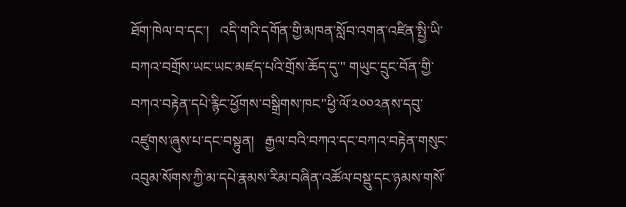ཐོག་ཁེལ་བ་དང་།   འདི་གའི་དགོན་གྱི་མཁན་སློབ་འགན་འཛིན་སྤྱི་ཡི་བཀའ་བགྲོས་ཡང་ཡང་མཛད་པའི་གྲོས་ཆོད་དུ་" གཡུང་དྲུང་བོན་གྱི་བཀའ་བརྟེན་དཔེ་རྙིང་ཕྱོགས་བསྒྲིགས་ཁང"ཕྱི་ལོ་༢༠༠༢ནས་དབུ་འཛུགས་ཞུས་པ་དང་བསྟུན།   རྒྱལ་བའི་བཀའ་དང་བཀའ་བརྟེན་གསུང་འབུམ་སོགས་ཀྱི་མ་དཔེ་རྣམས་རིམ་བཞིན་འཚོལ་བསྡུ་དང་ཉམས་གསོ་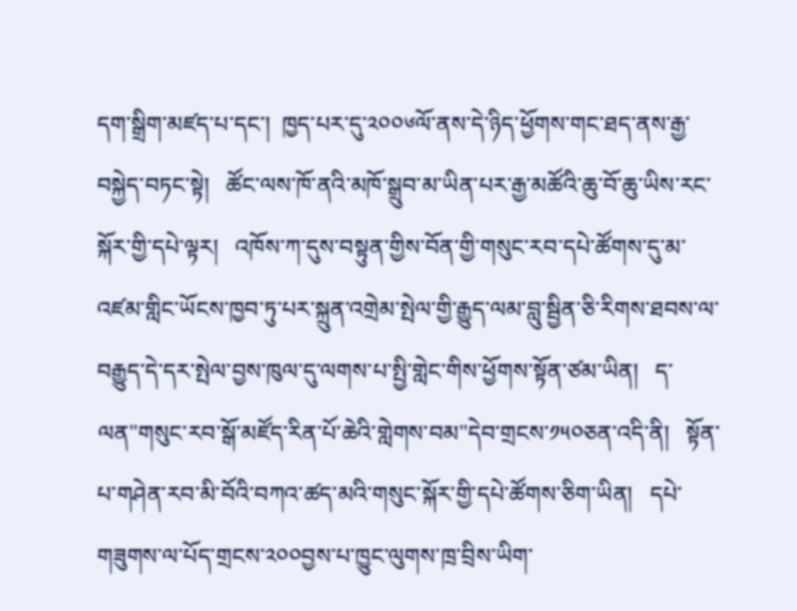དག་སྒྲིག་མཛད་པ་དང་།  ཁྱད་པར་དུ་༢༠༠༦ལོ་ནས་དེ་ཉིད་ཕྱོགས་གང་ཐད་ནས་རྒྱ་བསྐྱེད་བཏང་སྟེ།   ཚོང་ལས་ཁོ་ནའི་མཁོ་སྒྲུབ་མ་ཡིན་པར་རྒྱ་མཚོའི་ཆུ་བོ་ཆུ་ཡིས་རང་སྐོར་གྱི་དཔེ་ལྟར།   འཁོས་ཀ་དུས་བསྟུན་གྱིས་བོན་གྱི་གསུང་རབ་དཔེ་ཚོགས་དུ་མ་འཛམ་གླིང་ཡོངས་ཁྱབ་ཏུ་པར་སྐྲུན་འགྲེམ་སྤེལ་གྱི་རྒྱུད་ལམ་བླུ་སྦྱིན་ཅི་རིགས་ཐབས་ལ་བརྒྱུད་དེ་དར་སྤེལ་བྱས་ཁུལ་དུ་ལགས་པ་སྤྱི་གླེང་གིས་ཕྱོགས་སྟོན་ཙམ་ཡིན།   ད་ལན"གསུང་རབ་སྒོ་མཛོད་རིན་པོ་ཆེའི་གླེགས་བམ"དེབ་གྲངས་༡༥༠ཅན་འདི་ནི།   སྟོན་པ་གཤེན་རབ་མི་བོའི་བཀའ་ཚད་མའི་གསུང་སྐོར་གྱི་དཔེ་ཚོགས་ཅིག་ཡིན།   དཔེ་གཟུགས་ལ་པོད་གྲངས་༢༠༠བྱས་པ་ཁྱུང་ལུགས་ཁྲ་བྲིས་ཡིག་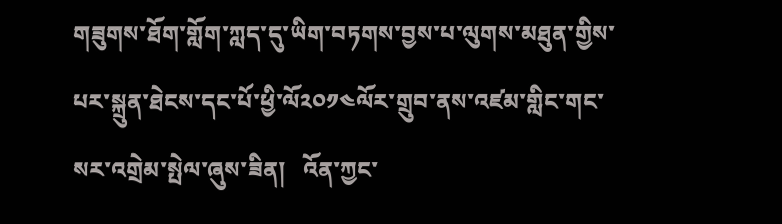གཟུགས་ཐོག་གློག་ཀླད་དུ་ཡིག་བཏགས་བྱས་པ་ལུགས་མཐུན་གྱིས་པར་སྐྲུན་ཐེངས་དང་པོ་ཕྱི་ལོ༢༠༡༤ལོར་གྲུབ་ནས་འཛམ་གླིང་གང་སར་འགྲེམ་སྤེལ་ཞུས་ཟིན།   འོན་ཀྱང་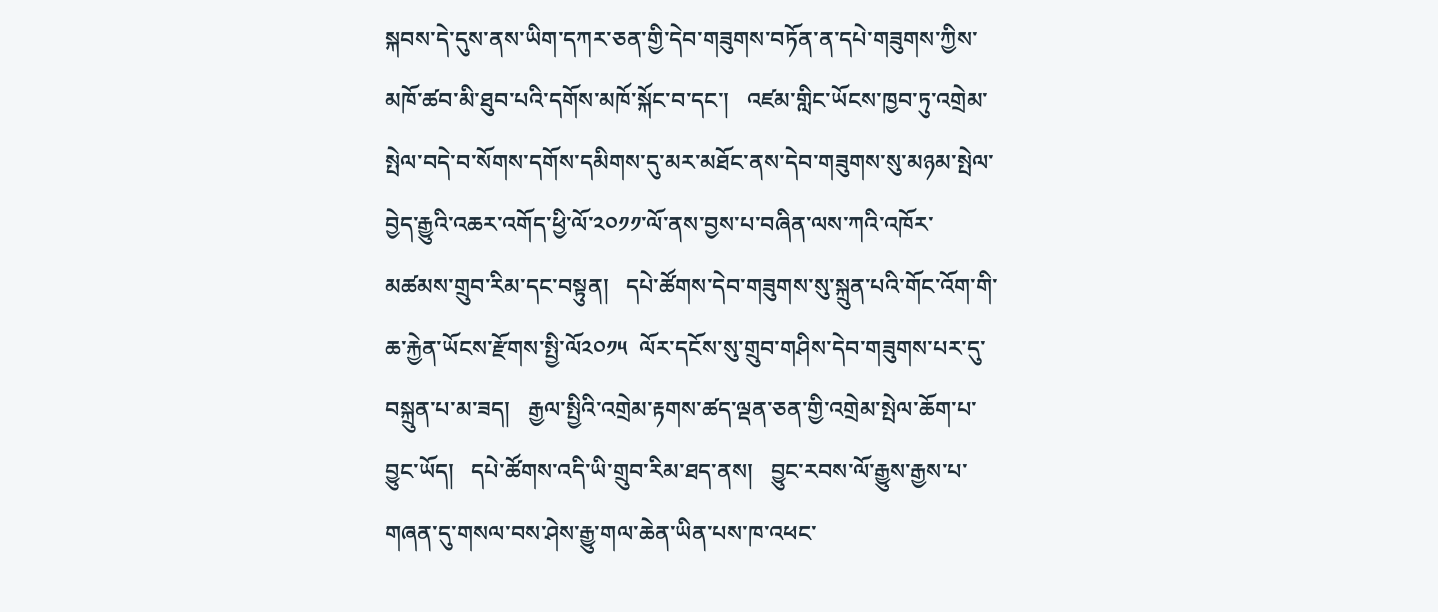སྐབས་དེ་དུས་ནས་ཡིག་དཀར་ཅན་གྱི་དེབ་གཟུགས་བཏོན་ན་དཔེ་གཟུགས་ཀྱིས་མཁོ་ཚབ་མི་ཐུབ་པའི་དགོས་མཁོ་སྐོང་བ་དང་།   འཛམ་གླིང་ཡོངས་ཁྱབ་ཏུ་འགྲེམ་སྤེལ་བདེ་བ་སོགས་དགོས་དམིགས་དུ་མར་མཐོང་ནས་དེབ་གཟུགས་སུ་མཉམ་སྤེལ་བྱེད་རྒྱུའི་འཆར་འགོད་ཕྱི་ལོ་༢༠༡༡་ལོ་ནས་བྱས་པ་བཞིན་ལས་ཀའི་འཁོར་མཚམས་གྲུབ་རིམ་དང་བསྟུན།   དཔེ་ཚོགས་དེབ་གཟུགས་སུ་སྐྲུན་པའི་གོང་འོག་གི་ཆ་རྐྱེན་ཡོངས་རྫོགས་སྤྱི་ལོ༢༠༡༥  ལོར་དངོས་སུ་གྲུབ་གཤིས་དེབ་གཟུགས་པར་དུ་བསྐྲུན་པ་མ་ཟད།   རྒྱལ་སྤྱིའི་འགྲེམ་རྟགས་ཚད་ལྡན་ཅན་གྱི་འགྲེམ་སྤེལ་ཆོག་པ་བྱུང་ཡོད།   དཔེ་ཚོགས་འདི་ཡི་གྲུབ་རིམ་ཐད་ནས།   བྱུང་རབས་ལོ་རྒྱུས་རྒྱས་པ་གཞན་དུ་གསལ་བས་ཤེས་རྒྱུ་གལ་ཆེན་ཡིན་པས་ཁ་འཕང་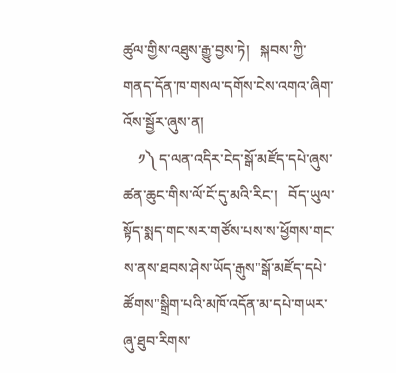ཚུལ་གྱིས་འཐུས་རྒྱུ་བྱས་ཏེ།   སྐབས་ཀྱི་གནད་དོན་ཁ་གསལ་དགོས་ངེས་འགའ་ཞིག་འོས་སྦྱོར་ཞུས་ན།
    ༡༽ ད་ལན་འདིར་ངེད་སྒོ་མཛོད་དཔེ་ཞུས་ཚན་ཆུང་གིས་ལོ་ངོ་དུ་མའི་རིང་།   བོད་ཡུལ་སྟོད་སྨད་གང་སར་གཙོས་པས་ས་ཕྱོགས་གང་ས་ནས་ཐབས་ཤེས་ཡོད་རྒུས"སྒོ་མཛོད་དཔེ་ཚོགས"སྒྲིག་པའི་མཁོ་འདོན་མ་དཔེ་གཡར་ཞུ་ཐུབ་རིགས་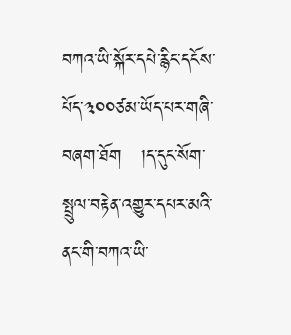བཀའ་ཡི་སྐོར་དཔེ་རྙིང་དངོས་པོད་༣༠༠ཙམ་ཡོད་པར་གཞི་བཞག་ཐོག   །ད་དུང་སོག་སྤྲུལ་བརྟེན་འགྱུར་དཔར་མའི་ནང་གི་བཀའ་ཡི་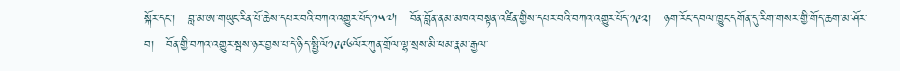སྐོར་དང་།   བླ་མ་ཨ་གཡུང་རིན་པོ་ཆེས་དཔར་བའི་བཀའ་འགྱུར་པོད་༡༥༧།   བོན་བློན་ནམ་མཁའ་བསྟན་འཛིན་གྱིས་དཔར་བའི་བཀའ་འགྱུར་པོད་༡༩༢།   ཉག་རོང་དབལ་ཁྱུང་དགོན་དུ་རིག་གསར་གྱི་གོད་ཆག་མ་ཤོར་བ།   བོན་གྱི་བཀའ་འགྱུར་སྦས་ཉར་བྱས་པ་དེ་ཉིད་སྤྱི་ལོ༡༩༩༦ལོར་ཀུན་གྲོལ་ལྷ་སྲས་མི་ཕམ་རྣམ་རྒྱལ་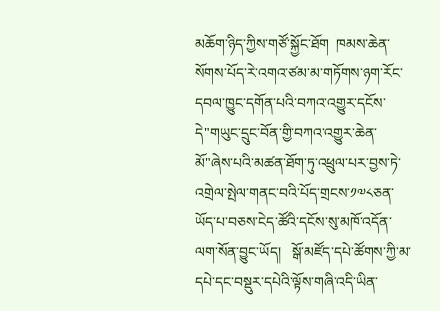མཆོག་ཉིད་ཀྱིས་གཙོ་སྐྱོང་ཐོག  ཁམས་ཆེན་སོགས་པོད་རེ་འགའ་ཙམ་མ་གཏོགས་ཉག་རོང་དབལ་ཁྱུང་དགོན་པའི་བཀའ་འགྱུར་དངོས་དེ"གཡུང་དྲུང་བོན་གྱི་བཀའ་འགྱུར་ཆེན་མོ"ཞེས་པའི་མཚན་ཐོག་ཏུ་འཕྲུལ་པར་བྱས་ཏེ་འགྲེལ་སྤེལ་གནང་བའི་པོད་གྲངས་༡༧༨ཅན་ཡོད་པ་བཅས་ངེད་ཚོའི་དངོས་སུ་མཁོ་འདོན་ལག་སོན་བྱུང་ཡོད།   སྒོ་མཛོད་དཔེ་ཚོགས་ཀྱི་མ་དཔེ་དང་བསྡུར་དཔེའི་ལྟོས་གཞི་འདི་ཡིན་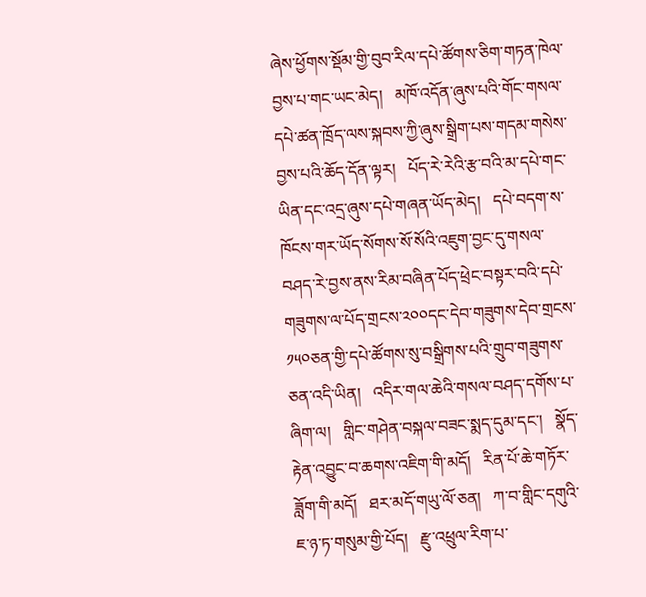ཞེས་ཕྱོགས་སྡོམ་གྱི་བུབ་རིལ་དཔེ་ཚོགས་ཅིག་གཏན་ཁེལ་བྱས་པ་གང་ཡང་མེད།   མཁོ་འདོན་ཞུས་པའི་གོང་གསལ་དཔེ་ཚན་ཁྲོད་ལས་སྐབས་ཀྱི་ཞུས་སྒྲིག་པས་གདམ་གསེས་བྱས་པའི་ཆོད་དོན་ལྟར།   པོད་རེ་རེའི་རྩ་བའི་མ་དཔེ་གང་ཡིན་དང་འདྲ་ཞུས་དཔེ་གཞན་ཡོད་མེད།   དཔེ་བདག་ས་ཁོངས་གར་ཡོད་སོགས་སོ་སོའི་འཇུག་བྱང་དུ་གསལ་བཤད་རེ་བྱས་ནས་རིམ་བཞིན་པོད་ཕྲེང་བསྟར་བའི་དཔེ་གཟུགས་ལ་པོད་གྲངས་༢༠༠དང་དེབ་གཟུགས་དེབ་གྲངས་༡༥༠ཅན་གྱི་དཔེ་ཚོགས་སུ་བསྒྲིགས་པའི་གྲུབ་གཟུགས་ཅན་འདི་ཡིན།   འདིར་གལ་ཆེའི་གསལ་བཤད་དགོས་པ་ཞིག་ལ།   གླིང་གཤེན་བསྐལ་བཟང་སྨད་དུམ་དང་།   སྣོད་རྟེན་འབྱུང་བ་ཆགས་འཇིག་གི་མདོ།   རིན་པོ་ཆེ་གཏོར་ཟློག་གི་མདོ།   ཐར་མདོ་གཡུ་ལོ་ཅན།   ཀ་བ་གླིང་དགུའི་ཇ་ཉ་ཏ་གསུམ་གྱི་པོད།   རྫུ་འཕྲུལ་རིག་པ་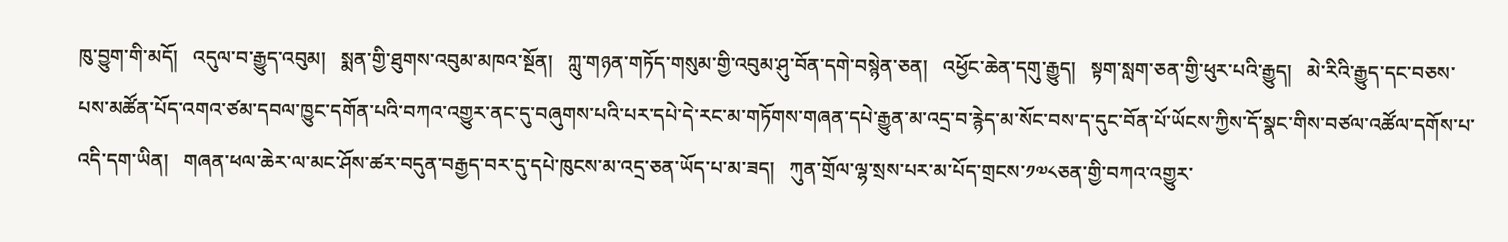ཁུ་བྱུག་གི་མདོ།   འདུལ་བ་རྒྱུད་འབུམ།   སྨན་གྱི་ཐུགས་འབུམ་མཁའ་སྔོན།   ཀླུ་གཉན་གཏོད་གསུམ་གྱི་འབུམ་ཤུ་བོན་དགེ་བསྙེན་ཅན།   འཕྱོང་ཆེན་དགུ་རྒྱུད།   སྟག་སླག་ཅན་གྱི་ཕུར་པའི་རྒྱུད།   མེ་རིའི་རྒྱུད་དང་བཅས་པས་མཚོན་པོད་འགའ་ཙམ་དབལ་ཁྱུང་དགོན་པའི་བཀའ་འགྱུར་ནང་དུ་བཞུགས་པའི་པར་དཔེ་དེ་རང་མ་གཏོགས་གཞན་དཔེ་རྒྱུན་མ་འདྲ་བ་རྙེད་མ་སོང་བས་ད་དུང་བོན་པོ་ཡོངས་ཀྱིས་དོ་སྣང་གིས་བཙལ་འཚོལ་དགོས་པ་འདི་དག་ཡིན།   གཞན་ཕལ་ཆེར་ལ་མང་ཤོས་ཚར་བདུན་བརྒྱད་བར་དུ་དཔེ་ཁུངས་མ་འདྲ་ཅན་ཡོད་པ་མ་ཟད།   ཀུན་གྲོལ་ལྷ་སྲས་པར་མ་པོད་གྲངས་༡༧༨ཅན་གྱི་བཀའ་འགྱུར་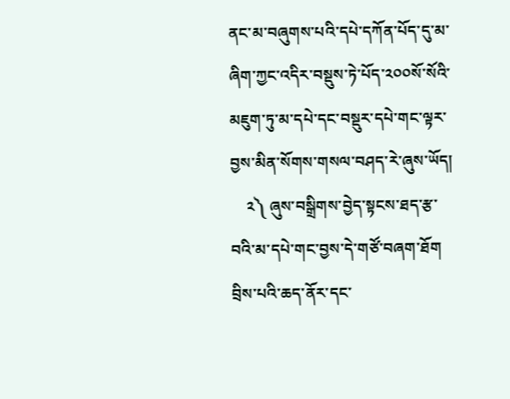ནང་མ་བཞུགས་པའི་དཔེ་དཀོན་པོད་དུ་མ་ཞིག་ཀྱང་འདིར་བསྡུས་ཏེ་པོད་༢༠༠སོ་སོའི་མཇུག་ཏུ་མ་དཔེ་དང་བསྡུར་དཔེ་གང་ལྟར་བྱས་མིན་སོགས་གསལ་བཤད་རེ་ཞུས་ཡོད།
    ༢༽ ཞུས་བསྒྲིགས་བྱེད་སྟངས་ཐད་རྩ་བའི་མ་དཔེ་གང་བྱས་དེ་གཙོ་བཞག་ཐོག  བྲིས་པའི་ཆད་ནོར་དང་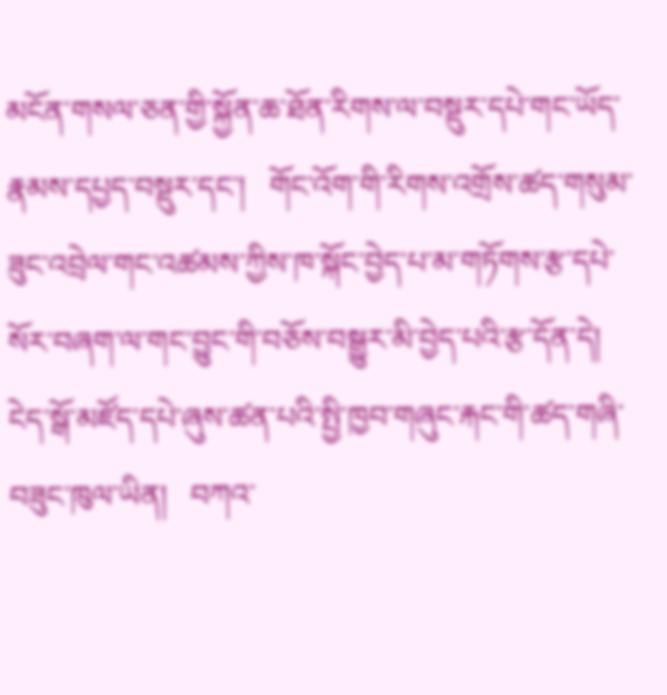མངོན་གསལ་ཅན་གྱི་སྐྱོན་ཆ་ཐོན་རིགས་ལ་བསྡུར་དཔེ་གང་ཡོད་རྣམས་དཔྱད་བསྡུར་དང་།   གོང་འོག་གི་རིགས་འགྲོས་ཚད་གསུམ་ཟུང་འབྲེལ་གང་འཚམས་ཀྱིས་ཁ་སྐོང་བྱེད་པ་མ་གཏོགས་རྩ་དཔེ་སོར་བཞག་ལ་གང་བྱུང་གི་བཅོས་བསྒྱུར་མི་བྱེད་པའི་རྩ་དོན་དེ།   ངེད་སྒོ་མཛོད་དཔེ་ཞུས་ཚན་པའི་སྤྱི་ཁྱབ་གཞུང་རྐང་གི་ཚད་གཞི་བཟུང་ཁུལ་ཡིན།   བཀའ་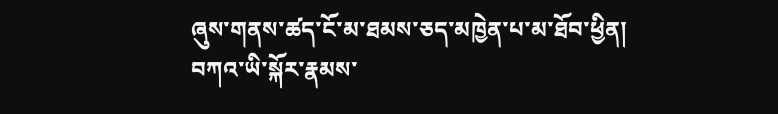ཞུས་གནས་ཚད་ངོ་མ་ཐམས་ཅད་མཁྱེན་པ་མ་ཐོབ་ཕྱིན།   བཀའ་ཡི་སྐོར་རྣམས་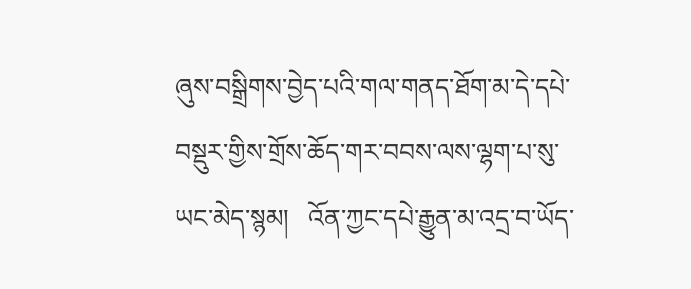ཞུས་བསྒྲིགས་བྱེད་པའི་གལ་གནད་ཐོག་མ་དེ་དཔེ་བསྡུར་གྱིས་གྲོས་ཆོད་གར་བབས་ལས་ལྷག་པ་སུ་ཡང་མེད་སྙམ།   འོན་ཀྱང་དཔེ་རྒྱུན་མ་འདྲ་བ་ཡོད་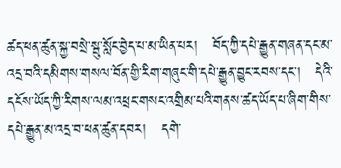ཚད་ཕན་ཚུན་སྐྱ་བསྲེ་སྦུ་སློང་བྱེད་པ་མ་ཡིན་པར།   བོད་ཀྱི་དཔེ་རྒྱུན་གཞན་དང་མ་འདྲ་བའི་དམིགས་གསལ་བོན་གྱི་རིག་གཞུང་གི་དཔེ་རྒྱུན་བྱུང་རབས་དང་།   དེའི་དངོས་ཡོད་ཀྱི་རིགས་ལམ་འཕྲང་གསང་འགྲིམ་པའི་གནས་ཚད་ཡོད་པ་ཞིག་གིས་དཔེ་རྒྱུན་མ་འདྲ་བ་ཕན་ཚུན་དབར།   དགེ་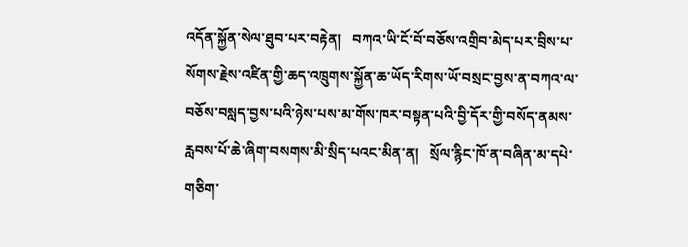འདོན་སྐྱོན་སེལ་ཐུབ་པར་བརྟེན།   བཀའ་ཡི་ངོ་བོ་བཅོས་འགྲིབ་མེད་པར་བྲིས་པ་སོགས་རྗེས་འཛིན་གྱི་ཆད་འཁྲུགས་སྐྱོན་ཆ་ཡོད་རིགས་ཡོ་བསྲང་བྱས་ན་བཀའ་ལ་བཅོས་བསླད་བྱས་པའི་ཉེས་པས་མ་གོས་ཁར་བསྟན་པའི་བྱི་དོར་གྱི་བསོད་ནམས་རླབས་པོ་ཆེ་ཞིག་བསགས་མི་སྲིད་པའང་མིན་ན།   སྲོལ་རྙིང་ཁོ་ན་བཞིན་མ་དཔེ་གཅིག་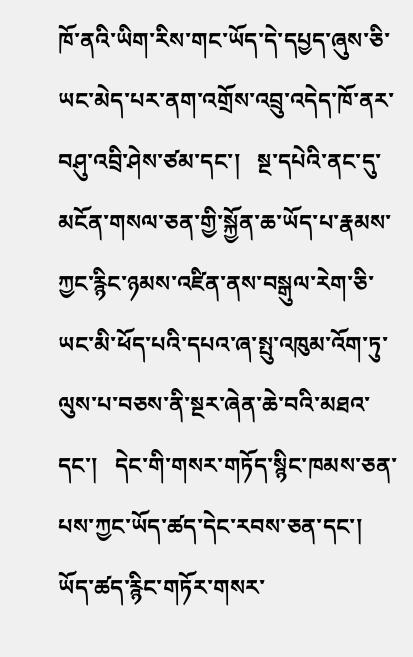ཁོ་ནའི་ཡིག་རིས་གང་ཡོད་དེ་དཔྱད་ཞུས་ཅི་ཡང་མེད་པར་ནག་འགྲོས་འབྲུ་འདེད་ཁོ་ནར་བཤུ་འབྲི་ཤེས་ཙམ་དང་།   སྔ་དཔེའི་ནང་དུ་མངོན་གསལ་ཅན་གྱི་སྐྱོན་ཆ་ཡོད་པ་རྣམས་ཀྱང་རྙིང་ཉམས་འཛིན་ནས་བསྒུལ་རེག་ཅི་ཡང་མི་ཕོད་པའི་དཔའ་ཞ་སྤུ་འཁུམ་འོག་ཏུ་ལུས་པ་བཅས་ནི་སྔར་ཞེན་ཆེ་བའི་མཐའ་དང་།   དེང་གི་གསར་གཏོད་སྙིང་ཁམས་ཅན་པས་ཀྱང་ཡོད་ཚད་དེང་རབས་ཅན་དང་།   ཡོད་ཚད་རྙིང་གཏོར་གསར་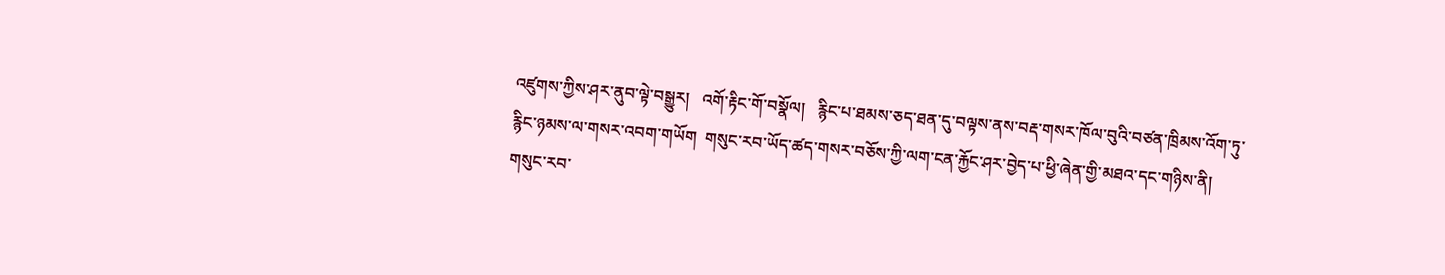འཛུགས་ཀྱིས་ཤར་ནུབ་ལྟེ་བསྒྱུར།   འགོ་རྟིང་གོ་བསྣོལ།   རྙིང་པ་ཐམས་ཅད་ཐན་དུ་བལྟས་ནས་བརྡ་གསར་ཁོལ་བུའི་བཙན་ཁྲིམས་འོག་ཏུ་རྙིང་ཉམས་ལ་གསར་འབག་གཡོག  གསུང་རབ་ཡོད་ཚད་གསར་བཅོས་ཀྱི་ལག་ངན་རྐྱོང་ཤར་བྱེད་པ་ཕྱི་ཞེན་གྱི་མཐའ་དང་གཉིས་ནི།   གསུང་རབ་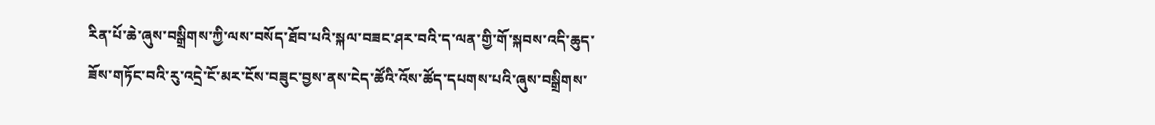རིན་པོ་ཆེ་ཞུས་བསྒྲིགས་ཀྱི་ལས་བསོད་ཐོབ་པའི་སྐལ་བཟང་ཤར་བའི་ད་ལན་གྱི་གོ་སྐབས་འདི་ཆུད་ཟོས་གཏོང་བའི་རུ་འདྲེ་ངོ་མར་ངོས་བཟུང་བྱས་ནས་ངེད་ཚོའི་འོས་ཚོད་དཔགས་པའི་ཞུས་བསྒྲིགས་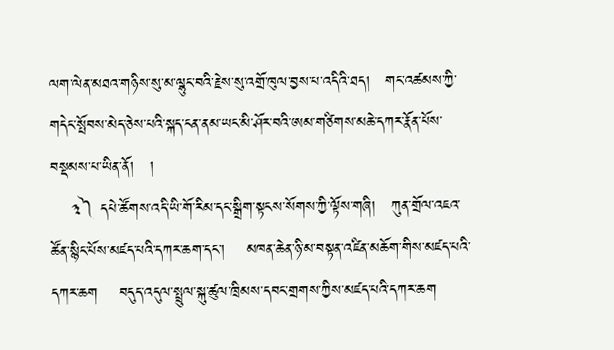ལག་ལེན་མཐའ་གཉིས་སུ་མ་ལྷུང་བའི་རྗེས་སུ་འགྲོ་ཁུལ་བྱས་པ་འདིའི་ཐད།   གང་འཚམས་ཀྱི་གདེང་སྤོབས་མེད་ཅེས་པའི་སྐད་ངན་ནམ་ཡང་མི་ཤོར་བའི་ཨམ་གཙིགས་མཆེ་དཀར་རྣོན་པོས་བསྡམས་པ་ཡིན་ནོ།   །
    ༣༽ དཔེ་ཚོགས་འདི་ཡི་གོ་རིམ་དང་སྒྲིག་སྟངས་སོགས་ཀྱི་ལྟོས་གཞི།   ཀུན་གྲོལ་འཇའ་ཚོན་སྙིང་པོས་མཛད་པའི་དཀར་ཆག་དང་།    མཁན་ཆེན་ཉི་མ་བསྟན་འཛིན་མཆོག་གིས་མཛད་པའི་དཀར་ཆག    བདུད་འདུལ་སྤྲུལ་སྐུ་ཚུལ་ཁྲིམས་དབང་གྲགས་ཀྱིས་མཛད་པའི་དཀར་ཆག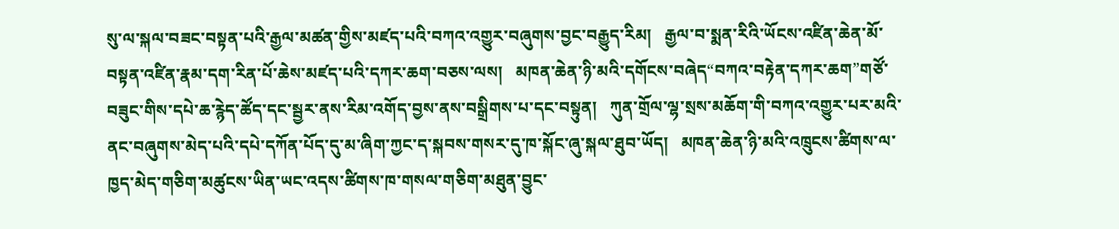སུ་ལ་སྐལ་བཟང་བསྟན་པའི་རྒྱལ་མཚན་གྱིས་མཛད་པའི་བཀའ་འགྱུར་བཞུགས་བྱང་བརྒྱུད་རིམ།   རྒྱལ་བ་སྨན་རིའི་ཡོངས་འཛིན་ཆེན་མོ་བསྟན་འཛིན་རྣམ་དག་རིན་པོ་ཆེས་མཛད་པའི་དཀར་ཆག་བཅས་ལས།   མཁན་ཆེན་ཉི་མའི་དགོངས་བཞེད“བཀའ་བརྟེན་དཀར་ཆག”གཙོ་བཟུང་གིས་དཔེ་ཆ་རྙེད་ཚོད་དང་སྦྱར་ནས་རིམ་འགོད་བྱས་ནས་བསྒྲིགས་པ་དང་བསྟུན།   ཀུན་གྲོལ་ལྷ་སྲས་མཆོག་གི་བཀའ་འགྱུར་པར་མའི་ནང་བཞུགས་མེད་པའི་དཔེ་དཀོན་པོད་དུ་མ་ཞིག་ཀྱང་ད་སྐབས་གསར་དུ་ཁ་སྐོང་ཞུ་སྐལ་ཐུབ་ཡོད།   མཁན་ཆེན་ཉི་མའི་འཁྲུངས་ཚིགས་ལ་ཁྱད་མེད་གཅིག་མཚུངས་ཡིན་ཡང་འདས་ཚིགས་ཁ་གསལ་གཅིག་མཐུན་བྱུང་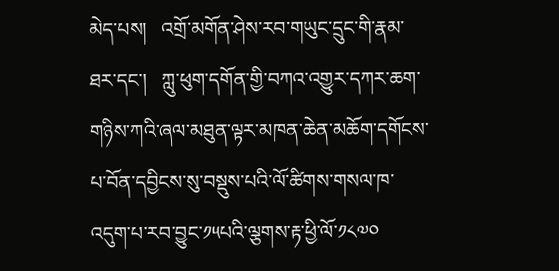མེད་པས།   འགྲོ་མགོན་ཤེས་རབ་གཡུང་དྲུང་གི་རྣམ་ཐར་དང་།   ཀླུ་ཕུག་དགོན་གྱི་བཀའ་འགྱུར་དཀར་ཆག་གཉིས་ཀའི་ཞལ་མཐུན་ལྟར་མཁན་ཆེན་མཆོག་དགོངས་པ་བོན་དབྱིངས་སུ་བསྡུས་པའི་ལོ་ཚིགས་གསལ་ཁ་འདུག་པ་རབ་བྱུང་༡༥པའི་ལྕགས་རྟ་ཕྱི་ལོ་༡༨༧༠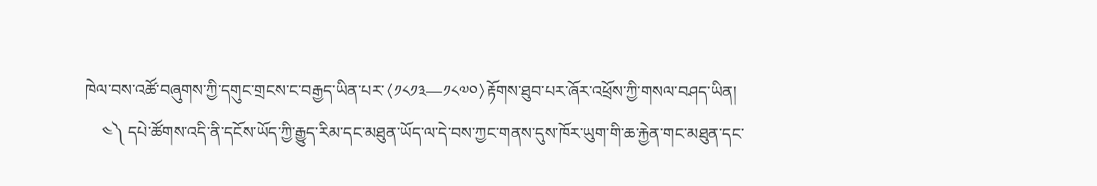ཁེལ་བས་འཚོ་བཞུགས་ཀྱི་དགུང་གྲངས་ང་བརྒྱད་ཡིན་པར་〈༡༨༡༣—༡༨༧༠〉རྟོགས་ཐུབ་པར་ཞོར་འཕྲོས་ཀྱི་གསལ་བཤད་ཡིན།
    ༤༽ དཔེ་ཚོགས་འདི་ནི་དངོས་ཡོད་ཀྱི་རྒྱུད་རིམ་དང་མཐུན་ཡོད་ལ་དེ་བས་ཀྱང་གནས་དུས་ཁོར་ཡུག་གི་ཆ་རྐྱེན་གང་མཐུན་དང་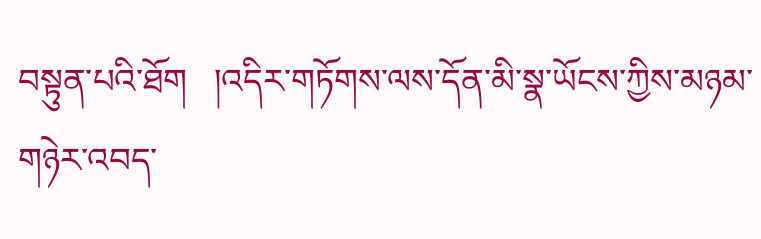བསྟུན་པའི་ཐོག   །འདིར་གཏོགས་ལས་དོན་མི་སྣ་ཡོངས་ཀྱིས་མཉམ་གཉེར་འབད་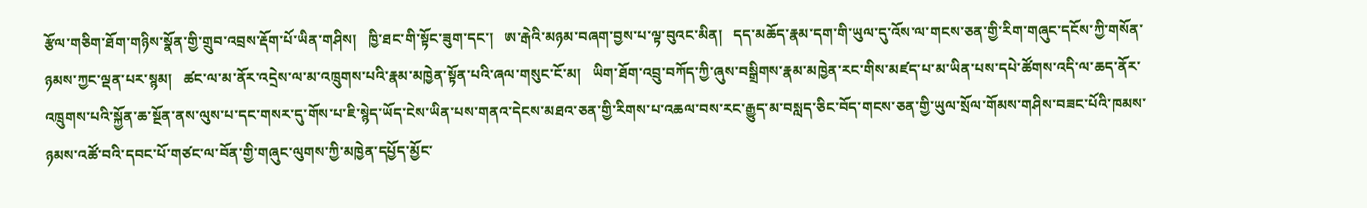རྩོལ་གཅིག་ཐོག་གཉིས་སྣོན་གྱི་གྲུབ་འབྲས་རྡོག་པོ་ཡིན་གཤིས།   ཁྱི་ཐང་གི་སྟོང་ཟུག་དང་།   ཨ་རྒེའི་མཉམ་བཞག་བྱས་པ་ལྟ་བུའང་མིན།   དད་མཆོད་རྣམ་དག་གི་ཡུལ་དུ་འོས་ལ་གངས་ཅན་གྱི་རིག་གཞུང་དངོས་ཀྱི་གསོན་ཉམས་ཀྱང་ལྡན་པར་སྙམ།   ཚང་ལ་མ་ནོར་འདྲེས་ལ་མ་འཁྲུགས་པའི་རྣམ་མཁྱེན་སྟོན་པའི་ཞལ་གསུང་ངོ་མ།   ཡིག་ཐོག་འབྲུ་བཀོད་ཀྱི་ཞུས་བསྒྲིགས་རྣམ་མཁྱེན་རང་གིས་མཛད་པ་མ་ཡིན་པས་དཔེ་ཚོགས་འདི་ལ་ཆད་ནོར་འཁྲུགས་པའི་སྐྱོན་ཆ་སྔོན་ནས་ལུས་པ་དང་གསར་དུ་གོས་པ་ཇི་སྙེད་ཡོད་ངེས་ཡིན་པས་གནའ་དེངས་མཐའ་ཅན་གྱི་རིགས་པ་འཆལ་བས་རང་རྒྱུད་མ་བསླད་ཅིང་བོད་གངས་ཅན་གྱི་ཡུལ་སྲོལ་གོམས་གཤིས་བཟང་པོའི་ཁམས་ཉམས་འཚོ་བའི་དབང་པོ་གཙང་ལ་བོན་གྱི་གཞུང་ལུགས་ཀྱི་མཁྱེན་དཔྱོད་མྱོང་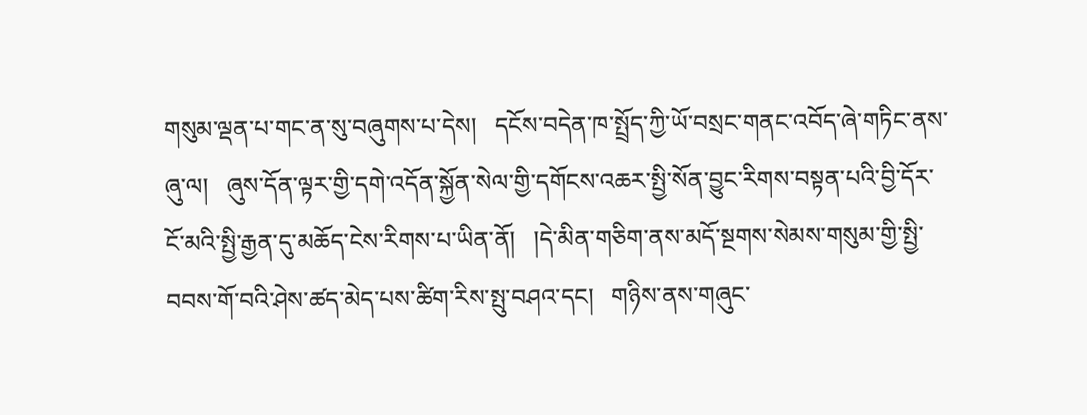གསུམ་ལྡན་པ་གང་ན་སུ་བཞུགས་པ་དེས།   དངོས་བདེན་ཁ་སྤྲོད་ཀྱི་ཡོ་བསྲང་གནང་འབོད་ཞེ་གཏིང་ནས་ཞུ་ལ།   ཞུས་དོན་ལྟར་གྱི་དགེ་འདོན་སྐྱོན་སེལ་གྱི་དགོངས་འཆར་སྤྱི་སོན་བྱུང་རིགས་བསྟན་པའི་བྱི་དོར་ངོ་མའི་སྤྱི་རྒྱན་དུ་མཆོད་ངེས་རིགས་པ་ཡིན་ནོ།   །དེ་མིན་གཅིག་ནས་མདོ་སྔགས་སེམས་གསུམ་གྱི་སྤྱི་བབས་གོ་བའི་ཤེས་ཚད་མེད་པས་ཚིག་རིས་སྤུ་བཤའ་དང།   གཉིས་ནས་གཞུང་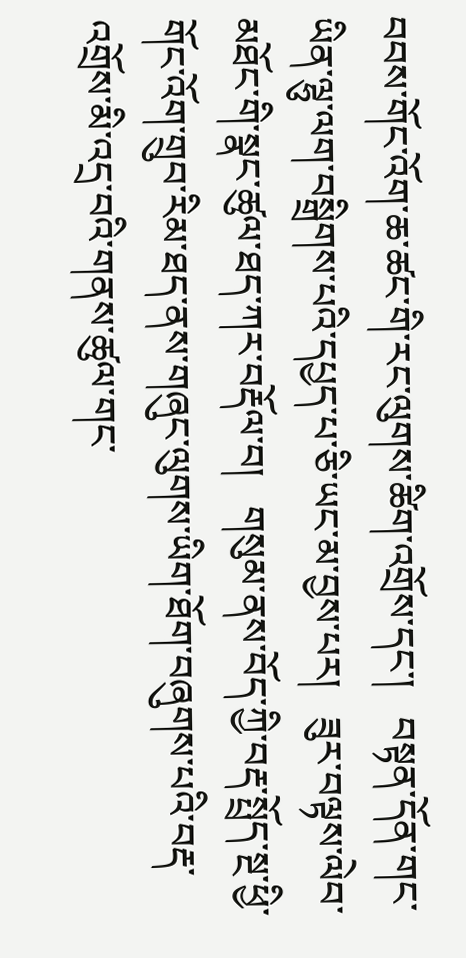བབས་གོང་འོག་ཆ་ཚང་གི་རང་ལུགས་ཚིག་འགྲོས་དང་།   བསྟན་དོན་གང་ཡིན་ལྷུ་ལག་བསྒྲིགས་པའི་དཔྱད་པ་ཅི་ཡང་མ་བྱས་པར།   ཟུར་བལྟས་ལེབ་མཐོང་གི་སྣང་ཚུལ་ཐད་ཀར་བརྡོལ་བ།   གསུམ་ནས་བོད་ཀྱི་བརྡ་སྤྲོད་སྔ་ཕྱི་གོང་འོག་གྲུབ་རིམ་ཐད་ནས་གཞུང་ལུགས་ཡིག་ཐོག་བཞུགས་པའི་བརྡ་འགྲོས་མི་འདྲ་བའི་གནས་ཚུལ་གང་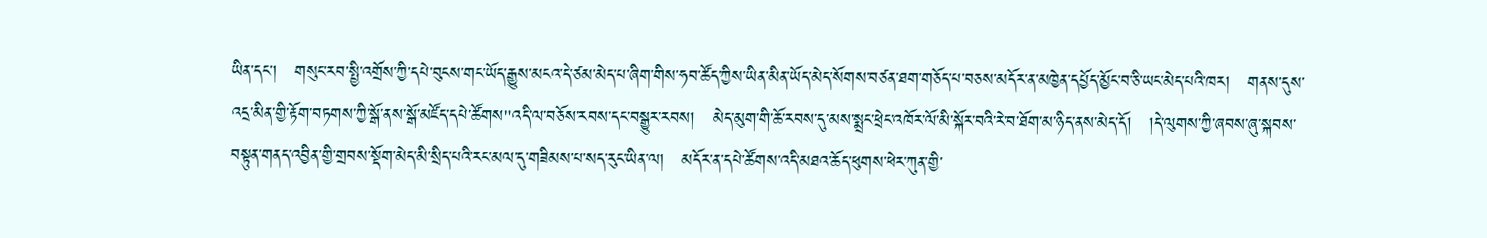ཡིན་དང་།   གསུང་རབ་སྤྱི་འགྲོས་ཀྱི་དཔེ་བུངས་གང་ཡོད་རྒྱུས་མངའ་དེ་ཙམ་མེད་པ་ཞིག་གིས་ཧབ་ཚོད་ཀྱིས་ཡིན་མིན་ཡོད་མེད་སོགས་བཙན་ཐག་གཅོད་པ་བཅས་མདོར་ན་མཁྱེན་དཔྱོད་མྱོང་བ་ཅི་ཡང་མེད་པའི་ཁར།   གནས་དུས་འདྲ་མིན་གྱི་རྟོག་བཏགས་ཀྱི་སྒོ་ནས་སྒོ་མཛོད་དཔེ་ཚོགས"འདི་ལ་བཅོས་རབས་དང་བསྒྱུར་རབས།   མེད་མུག་གི་ཆོ་རབས་དུ་མས་སྨྲང་ཕྲེང་འཁོར་ལོ་མི་སྐོར་བའི་རེ་བ་ཐོག་མ་ཉིད་ནས་མེད་དོ།   །དེ་ལུགས་ཀྱི་ཞབས་ཞུ་སྐབས་བསྟུན་གནད་འབྱིན་གྱི་གྲབས་སྡོག་མེད་མི་སྲིད་པའི་རང་མལ་དུ་གཟིམས་པ་སད་རུང་ཡིན་ལ།   མདོར་ན་དཔེ་ཚོགས་འདི་མཐའ་ཆོད་ཕུགས་ཕེར་ཀུན་གྱི་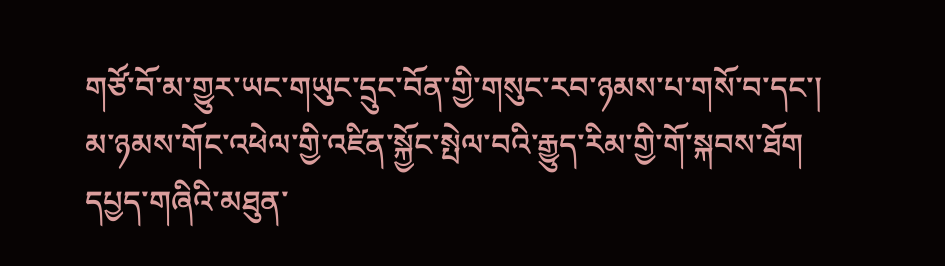གཙོ་བོ་མ་གྱུར་ཡང་གཡུང་དྲུང་བོན་གྱི་གསུང་རབ་ཉམས་པ་གསོ་བ་དང་།   མ་ཉམས་གོང་འཕེལ་གྱི་འཛིན་སྐྱོང་སྤེལ་བའི་རྒྱུད་རིམ་གྱི་གོ་སྐབས་ཐོག   དཔྱད་གཞིའི་མཐུན་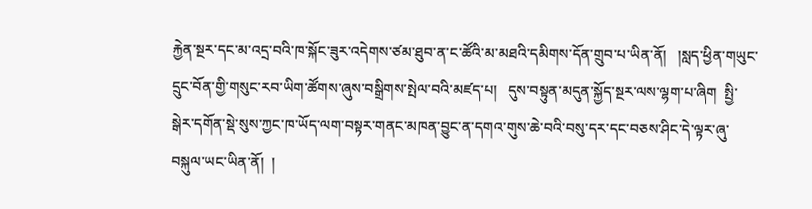རྐྱེན་སྔར་དང་མ་འདྲ་བའི་ཁ་སྐོང་ཟུར་འདེགས་ཙམ་ཐུབ་ན་ང་ཚོའི་མ་མཐའི་དམིགས་དོན་གྲུབ་པ་ཡིན་ནོ།   །སླད་ཕྱིན་གཡུང་དྲུང་བོན་གྱི་གསུང་རབ་ཡིག་ཚོགས་ཞུས་བསྒྲིགས་སྤེལ་བའི་མཛད་པ།   དུས་བསྟུན་མདུན་སྐྱོད་སྔར་ལས་ལྷག་པ་ཞིག  སྤྱི་སྒེར་དགོན་སྡེ་སུས་ཀྱང་ཁ་ཡོད་ལག་བསྟར་གནང་མཁན་བྱུང་ན་དགའ་གུས་ཆེ་བའི་བསུ་དར་དང་བཅས་ཤིང་དེ་ལྟར་ཞུ་བསྐུལ་ཡང་ཡིན་ནོ།  །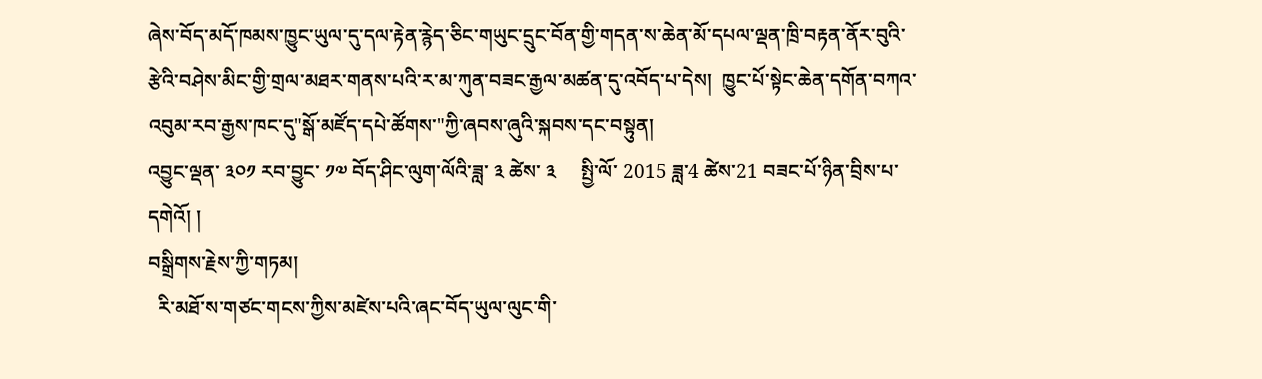ཞེས་བོད་མདོ་ཁམས་ཁྱུང་ཡུལ་དུ་དལ་རྟེན་རྙེད་ཅིང་གཡུང་དྲུང་བོན་གྱི་གདན་ས་ཆེན་མོ་དཔལ་ལྡན་ཁྲི་བརྟན་ནོར་བུའི་རྩེའི་བཤེས་མིང་གྱི་གྲལ་མཐར་གནས་པའི་ར་མ་ཀུན་བཟང་རྒྱལ་མཚན་དུ་འབོད་པ་དེས།  ཁྱུང་པོ་སྟེང་ཆེན་དགོན་བཀའ་འབུམ་རབ་རྒྱས་ཁང་དུ"སྒོ་མཛོད་དཔེ་ཚོགས་"ཀྱི་ཞབས་ཞུའི་སྐབས་དང་བསྟུན།
འབྱུང་ལྡན་ ༣༠༡ རབ་བྱུང་ ༡༧ བོད་ཤིང་ལུག་ལོའི་ཟླ་ ༣ ཚེས་ ༣     སྤྱི་ལོ་ 2015 ཟླ་4 ཚེས་21 བཟང་པོ་ཉིན་བྲིས་པ་དགེའོ། །
བསྒྲིགས་རྗེས་ཀྱི་གཏམ།
  རི་མཐོ་ས་གཙང་གངས་ཀྱིས་མཛེས་པའི་ཞང་བོད་ཡུལ་ལུང་གི་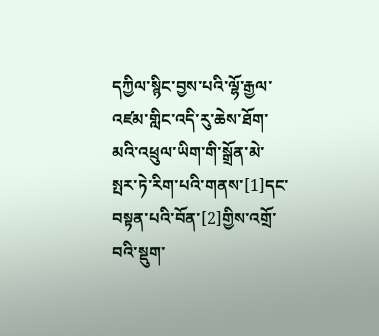དཀྱིལ་སྙིང་བྱས་པའི་ལྷོ་རྒྱལ་འཛམ་གླིང་འདི་རུ་ཆེས་ཐོག་མའི་འཕྲུལ་ཡིག་གི་སྒྲོན་མེ་སྤར་ཏེ་རིག་པའི་གནས་[1]དང་བསྟན་པའི་བོན་[2]གྱིས་འགྲོ་བའི་སྡུག་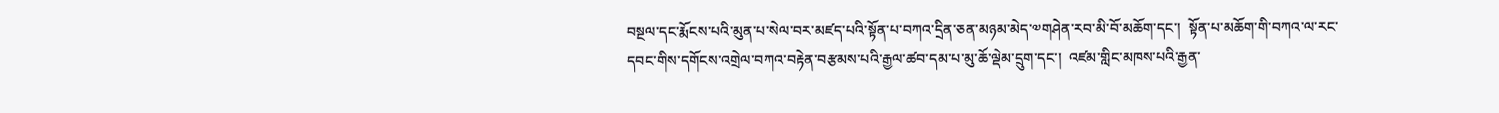བསྔལ་དང་རྨོངས་པའི་མུན་པ་སེལ་བར་མཛད་པའི་སྟོན་པ་བཀའ་དྲིན་ཅན་མཉམ་མེད་༧གཤེན་རབ་མི་བོ་མཆོག་དང་།  སྟོན་པ་མཆོག་གི་བཀའ་ལ་རང་དབང་གིས་དགོངས་འགྲེལ་བཀའ་བརྟེན་བརྩམས་པའི་རྒྱལ་ཚབ་དམ་པ་མུ་ཆོ་ལྡེམ་དྲུག་དང་།  འཛམ་གླིང་མཁས་པའི་རྒྱན་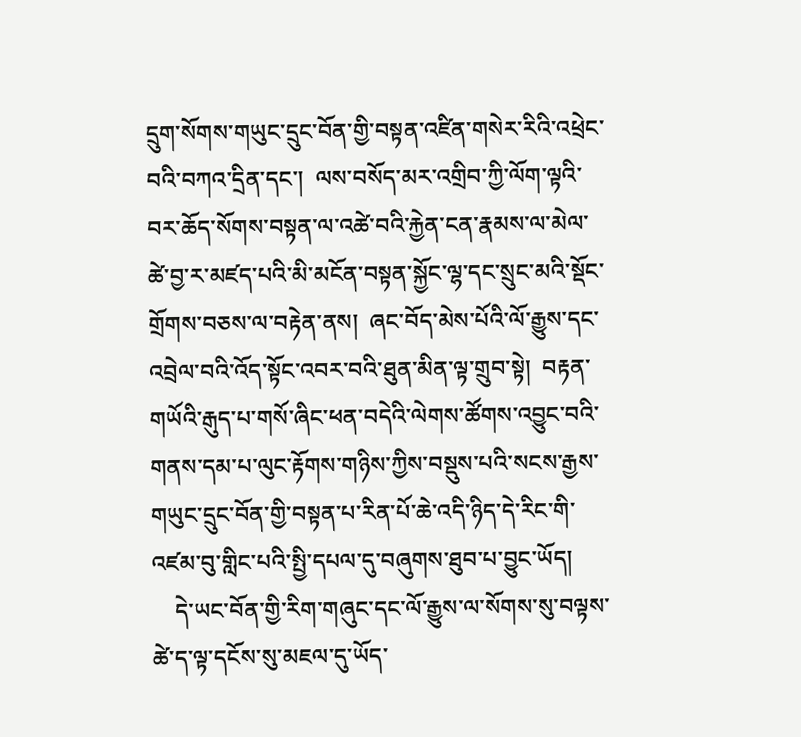དྲུག་སོགས་གཡུང་དྲུང་བོན་གྱི་བསྟན་འཛིན་གསེར་རིའི་འཕྲེང་བའི་བཀའ་དྲིན་དང་།  ལས་བསོད་མར་འགྲིབ་ཀྱི་ལོག་ལྟའི་བར་ཆོད་སོགས་བསྟན་ལ་འཚེ་བའི་རྐྱེན་ངན་རྣམས་ལ་མེལ་ཚེ་བྱ་ར་མཛད་པའི་མི་མངོན་བསྟན་སྐྱོང་ལྷ་དང་སྲུང་མའི་སྡོང་གྲོགས་བཅས་ལ་བརྟེན་ནས།  ཞང་བོད་མེས་པོའི་ལོ་རྒྱུས་དང་འབྲེལ་བའི་འོད་སྟོང་འབར་བའི་ཐུན་མིན་ལྟ་གྲུབ་སྟེ།  བརྟན་གཡོའི་རྒུད་པ་གསོ་ཞིང་ཕན་བདེའི་ལེགས་ཚོགས་འབྱུང་བའི་གནས་དམ་པ་ལུང་རྟོགས་གཉིས་ཀྱིས་བསྡུས་པའི་སངས་རྒྱས་གཡུང་དྲུང་བོན་གྱི་བསྟན་པ་རིན་པོ་ཆེ་འདི་ཉིད་དེ་རིང་གི་འཛམ་བུ་གླིང་པའི་སྤྱི་དཔལ་དུ་བཞུགས་ཐུབ་པ་བྱུང་ཡོད།
    དེ་ཡང་བོན་གྱི་རིག་གཞུང་དང་ལོ་རྒྱུས་ལ་སོགས་སུ་བལྟས་ཚེ་ད་ལྟ་དངོས་སུ་མཇལ་དུ་ཡོད་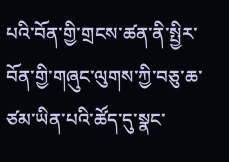པའི་བོན་གྱི་གྲངས་ཚན་ནི་སྤྱིར་བོན་གྱི་གཞུང་ལུགས་ཀྱི་བཅུ་ཆ་ཙམ་ཡིན་པའི་ཚོད་དུ་སྣང་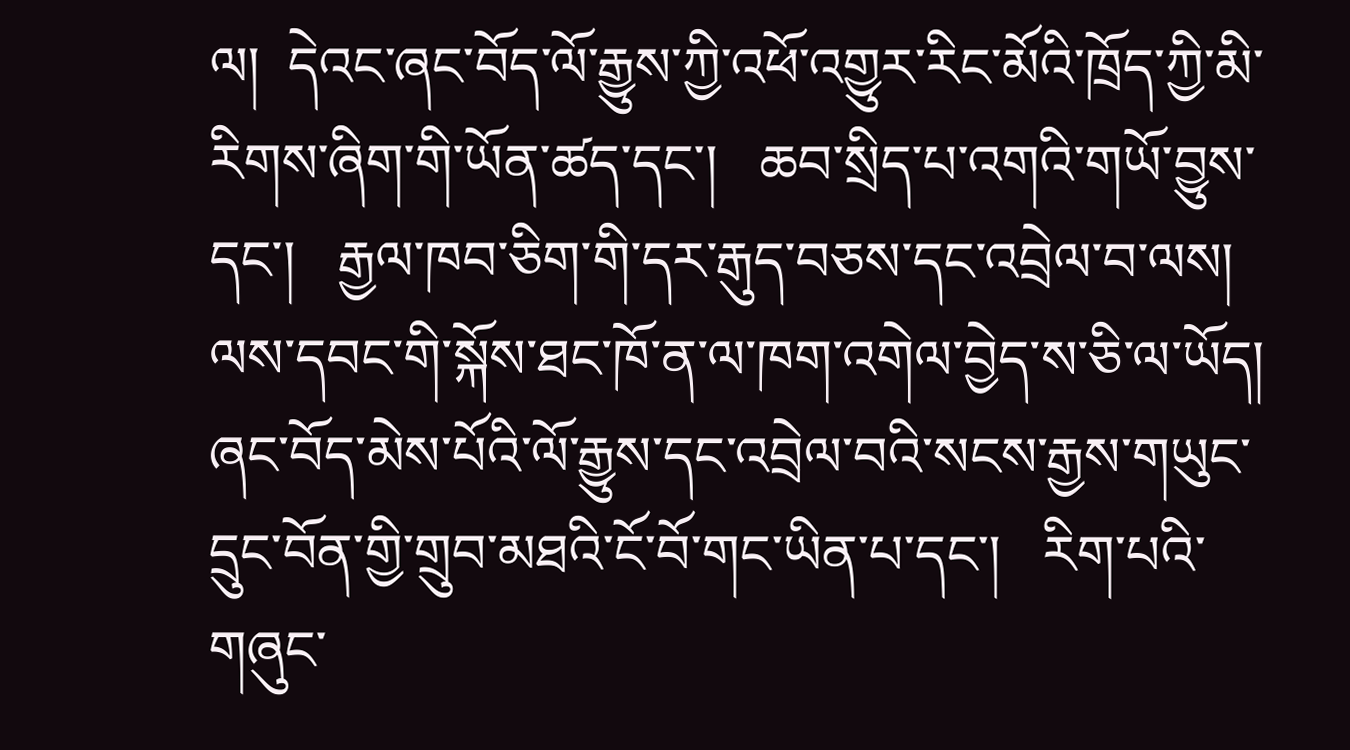ལ།  དེའང་ཞང་བོད་ལོ་རྒྱུས་ཀྱི་འཕོ་འགྱུར་རིང་མོའི་ཁྲོད་ཀྱི་མི་རིགས་ཞིག་གི་ཡོན་ཚད་དང་།   ཆབ་སྲིད་པ་འགའི་གཡོ་བྱུས་དང་།   རྒྱལ་ཁབ་ཅིག་གི་དར་རྒུད་བཅས་དང་འབྲེལ་བ་ལས།   ལས་དབང་གི་སྐོས་ཐང་ཁོ་ན་ལ་ཁག་འགེལ་བྱེད་ས་ཅི་ལ་ཡོད།   ཞང་བོད་མེས་པོའི་ལོ་རྒྱུས་དང་འབྲེལ་བའི་སངས་རྒྱས་གཡུང་དྲུང་བོན་གྱི་གྲུབ་མཐའི་ངོ་བོ་གང་ཡིན་པ་དང་།   རིག་པའི་གཞུང་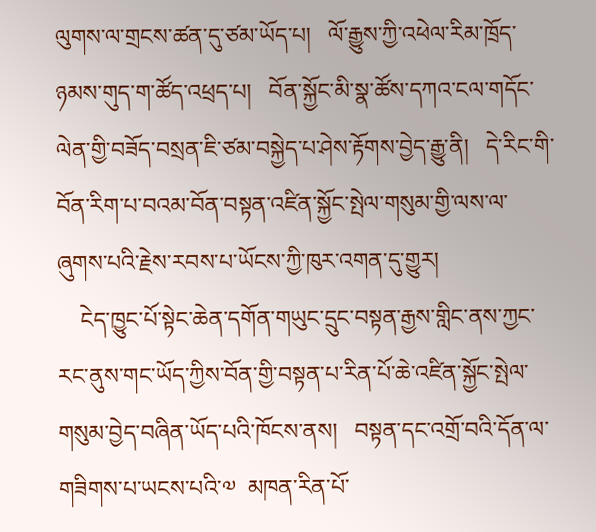ལུགས་ལ་གྲངས་ཚན་དུ་ཙམ་ཡོད་པ།   ལོ་རྒྱུས་ཀྱི་འཕེལ་རིམ་ཁྲོད་ཉམས་གུད་ག་ཚོད་འཕྲད་པ།   བོན་སྐྱོང་མི་སྣ་ཚོས་དཀའ་ངལ་གདོང་ལེན་གྱི་བཟོད་བསྲན་ཇི་ཙམ་བསྐྱེད་པ་ཤེས་རྟོགས་བྱེད་རྒྱུ་ནི།   དེ་རིང་གི་བོན་རིག་པ་བའམ་བོན་བསྟན་འཛིན་སྐྱོང་སྤེལ་གསུམ་གྱི་ལས་ལ་ཞུགས་པའི་རྗེས་རབས་པ་ཡོངས་ཀྱི་ཁུར་འགན་དུ་གྱུར།
    ངེད་ཁྱུང་པོ་སྟེང་ཆེན་དགོན་གཡུང་དྲུང་བསྟན་རྒྱས་གླིང་ནས་ཀྱང་རང་ནུས་གང་ཡོད་ཀྱིས་བོན་གྱི་བསྟན་པ་རིན་པོ་ཆེ་འཛིན་སྐྱོང་སྤེལ་གསུམ་བྱེད་བཞིན་ཡོད་པའི་ཁོངས་ནས།   བསྟན་དང་འགྲོ་བའི་དོན་ལ་གཟིགས་པ་ཡངས་པའི་༧  མཁན་རིན་པོ་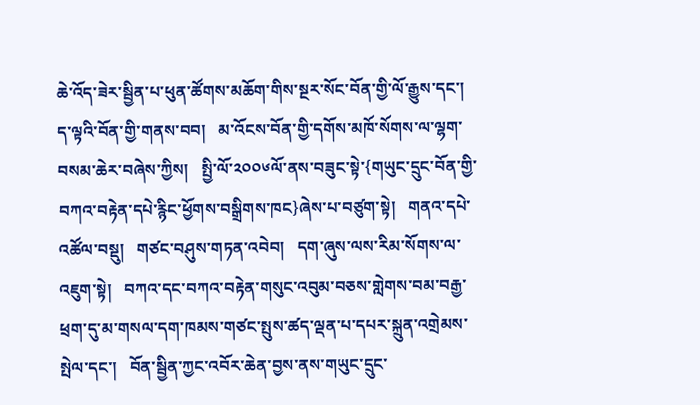ཆེ་འོད་ཟེར་སྦྱིན་པ་ཕུན་ཚོགས་མཆོག་གིས་སྔར་སོང་བོན་གྱི་ལོ་རྒྱུས་དང་།   ད་ལྟའི་བོན་གྱི་གནས་བབ།   མ་འོངས་བོན་གྱི་དགོས་མཁོ་སོགས་ལ་ལྷག་བསམ་ཆེར་བཞེས་ཀྱིས།   སྤྱི་ལོ་༢༠༠༦ལོ་ནས་བཟུང་སྟེ་{གཡུང་དྲུང་བོན་གྱི་བཀའ་བརྟེན་དཔེ་རྙིང་ཕྱོགས་བསྒྲིགས་ཁང}ཞེས་པ་བཙུག་སྟེ།   གནའ་དཔེ་འཚོལ་བསྡུ།   གཙང་བཤུས་གཏན་འབེབ།   དག་ཞུས་ལས་རིམ་སོགས་ལ་འཇུག་སྟེ།   བཀའ་དང་བཀའ་བརྟེན་གསུང་འབུམ་བཅས་གླེགས་བམ་བརྒྱ་ཕྲག་དུ་མ་གསལ་དག་ཁམས་གཙང་སྤུས་ཚད་ལྡན་པ་དཔར་སྐྲུན་འགྲེམས་སྤེལ་དང་།   བོན་སྦྱིན་ཀྱང་འབོར་ཆེན་བྱས་ནས་གཡུང་དྲུང་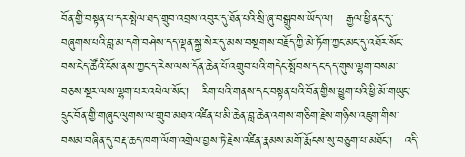བོན་གྱི་བསྟན་པ་དར་སྤེལ་ཐད་གྲུབ་འབྲས་འབུར་དུ་ཐོན་པའི་སྲི་ཞུ་བསྒྲུབས་ཡོད་ལ།   རྒྱལ་ཕྱི་ནང་དུ་བཞུགས་པའི་བླ་མ་དགེ་བཤེས་དད་ལྡན་སྐྱ་སེར་དུ་མས་བསྔགས་བརྗོད་ཀྱི་མེ་ཏོག་ཀྱང་མང་དུ་འཐོར་སོང་བས་ངེད་ཚོའི་ངོས་ནས་ཀྱང་ད་རེས་ལས་དོན་ཆེན་པོ་འགྲུབ་པའི་གདེང་སྤོབས་དང་དད་གུས་ལྷག་བསམ་བཅས་སྔར་ལས་ལྷག་པར་འཕེལ་སོང་།   རིག་པའི་གནས་དང་བསྟན་པའི་བོན་གྱིས་ཕྱུག་པའི་ཕྱི་མོ་གཡུང་དྲུང་བོན་གྱི་གཞུང་ལུགས་ལ་གྲུབ་མཐའ་འཛིན་པ་མི་ཆེན་བླ་ཆེན་འགས་གཅིག་རྗེས་གཉིས་འཇུག་གིས་བསམ་བཞིན་དུ་བརྡ་ཆད་ཁག་ལོག་འགྲེལ་བྱས་ཏེ་རྗེས་འཛིན་རྣམས་མགོ་རྨོངས་སུ་བཅུག་པ་མཐོང་།   འདི་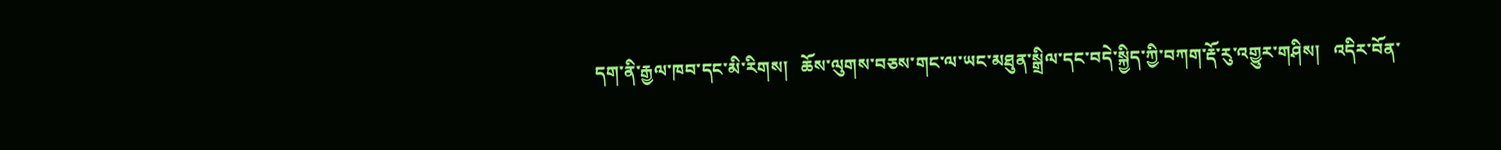དག་ནི་རྒྱལ་ཁབ་དང་མི་རིགས།   ཆོས་ལུགས་བཅས་གང་ལ་ཡང་མཐུན་སྒྲིལ་དང་བདེ་སྐྱིད་ཀྱི་བཀག་རྡོ་རུ་འགྱུར་གཤིས།   འདིར་བོན་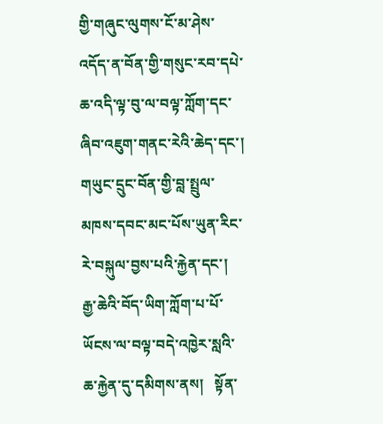གྱི་གཞུང་ལུགས་ངོ་མ་ཤེས་འདོད་ན་བོན་གྱི་གསུང་རབ་དཔེ་ཆ་འདི་ལྟ་བུ་ལ་བལྟ་ཀློག་དང་ཞིབ་འཇུག་གནང་རེའི་ཆེད་དང་།   གཡུང་དྲུང་བོན་གྱི་བླ་སྤྲུལ་མཁས་དབང་མང་པོས་ཡུན་རིང་རེ་བསྐུལ་བྱས་པའི་རྐྱེན་དང་།   རྒྱ་ཆེའི་བོད་ཡིག་ཀློག་པ་པོ་ཡོངས་ལ་བལྟ་བདེ་འཁྱེར་སླའི་ཆ་རྐྱེན་དུ་དམིགས་ནས།   སྟོན་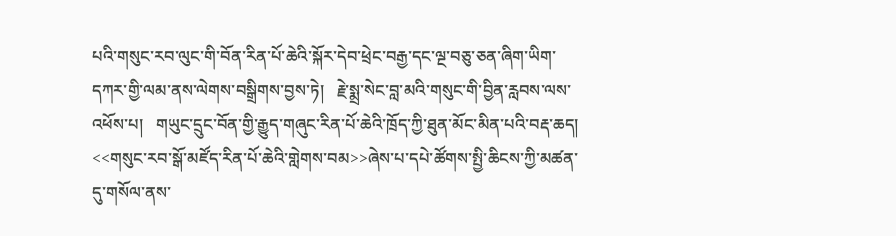པའི་གསུང་རབ་ལུང་གི་བོན་རིན་པོ་ཆེའི་སྐོར་དེབ་ཕྲེང་བརྒྱ་དང་ལྔ་བཅུ་ཅན་ཞིག་ཡིག་དཀར་གྱི་ལམ་ནས་ལེགས་བསྒྲིགས་བྱས་ཏེ།   རྗེ་སྨྲ་སེང་བླ་མའི་གསུང་གི་བྱིན་རླབས་ལས་འཕོས་པ།   གཡུང་དྲུང་བོན་གྱི་རྒྱུད་གཞུང་རིན་པོ་ཆེའི་ཁྲོད་ཀྱི་ཐུན་མོང་མིན་པའི་བརྡ་ཆད།   <<གསུང་རབ་སྒོ་མཛོད་རིན་པོ་ཆེའི་གླེགས་བམ>>ཞེས་པ་དཔེ་ཚོགས་སྤྱི་ཆིངས་ཀྱི་མཚན་དུ་གསོལ་ནས་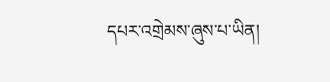དཔར་འགྲེམས་ཞུས་པ་ཡིན།